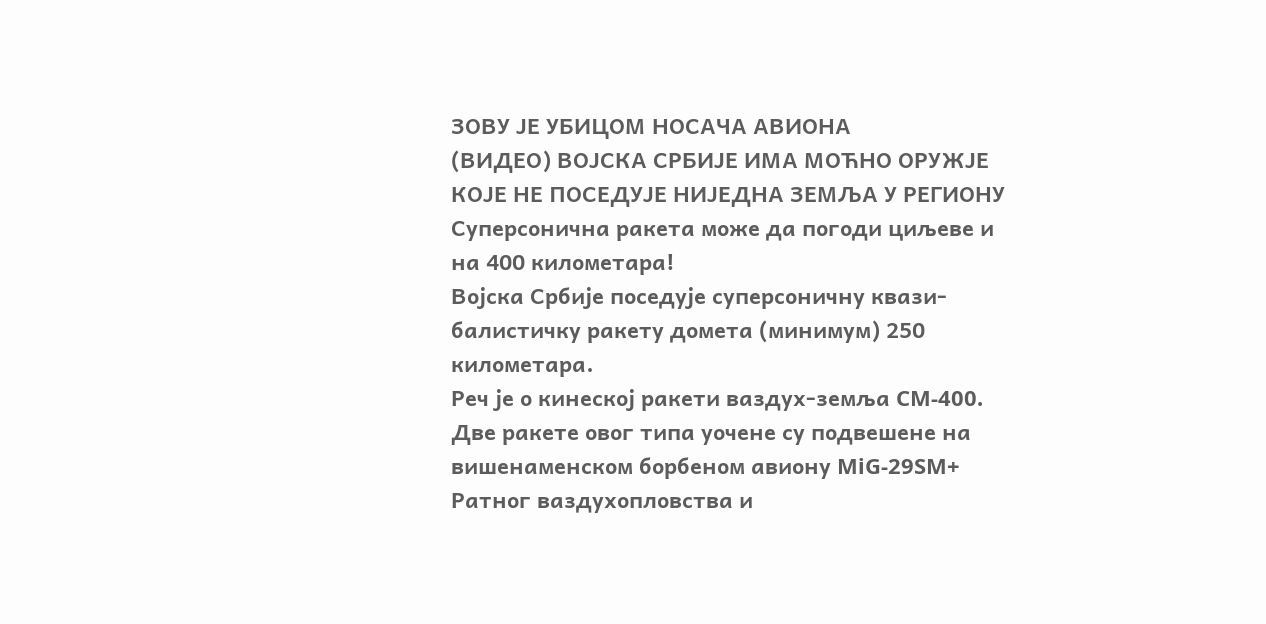ЗОВУ ЈЕ УБИЦОМ НОСАЧА АВИОНА
(ВИДЕО) ВОЈСКА СРБИЈЕ ИМА МОЋНО ОРУЖЈЕ КОЈЕ НЕ ПОСЕДУЈЕ НИЈЕДНА ЗЕМЉА У РЕГИОНУ Суперсонична ракета може да погоди циљеве и на 400 километара!
Војска Србије поседује суперсоничну квази-балистичку ракету домета (минимум) 250 километара.
Реч је о кинеској ракети ваздух-земља CM-400. Две ракете овог типа уочене су подвешене на вишенаменском борбеном авиону MiG-29SM+ Ратног ваздухопловства и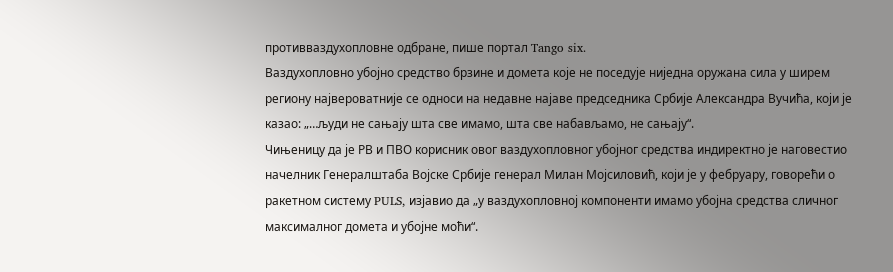противваздухопловне одбране, пише портал Tango six.
Ваздухопловно убојно средство брзине и домета које не поседује ниједна оружана сила у ширем региону највероватније се односи на недавне најаве председника Србије Александра Вучића, који је казао: „…људи не сањају шта све имамо, шта све набављамо, не сањају“.
Чињеницу да је РВ и ПВО корисник овог ваздухопловног убојног средства индиректно је наговестио начелник Генералштаба Војске Србије генерал Милан Мојсиловић, који је у фебруару, говорећи о ракетном систему PULS, изјавио да „у ваздухопловној компоненти имамо убојна средства сличног максималног домета и убојне моћи“.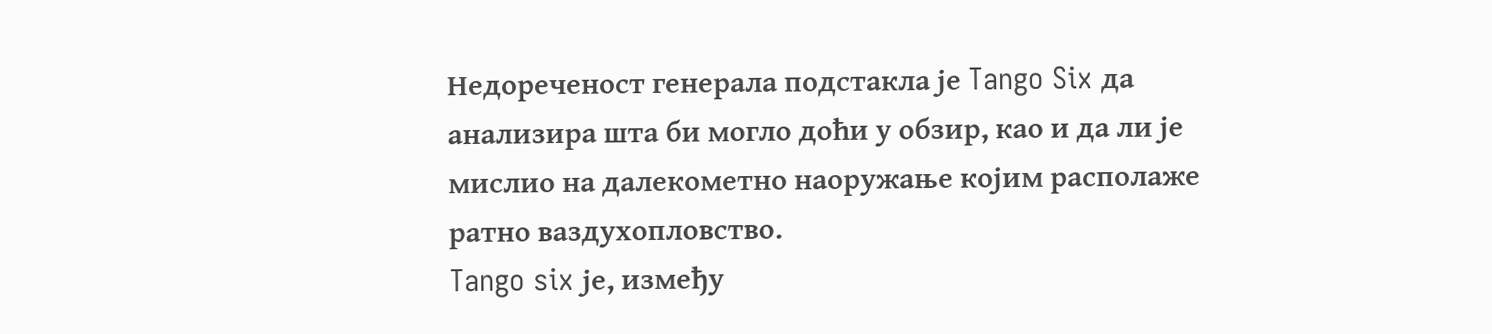Недореченост генерала подстакла је Tango Six да анализира шта би могло доћи у обзир, као и да ли је мислио на далекометно наоружање којим располаже ратно ваздухопловство.
Tango six је, између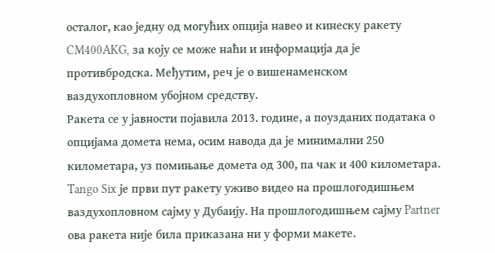осталог, као једну од могућих опција навео и кинеску ракету CM400AKG, за коју се може наћи и информација да је противбродска. Међутим, реч је о вишенаменском ваздухопловном убојном средству.
Ракета се у јавности појавила 2013. године, а поузданих података о опциjама домета нема, осим навода да је минимални 250 километара, уз помињање домета од 300, па чак и 400 километара.
Tango Six је први пут ракету уживо видео на прошлогодишњем ваздухопловном сајму у Дубаију. На прошлогодишњем сајму Partner ова ракета није била приказана ни у форми макете.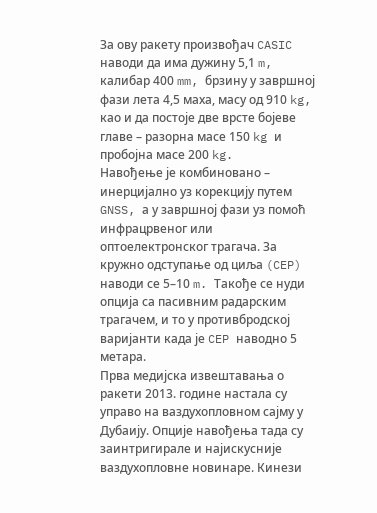За ову ракету произвођач CASIC наводи да има дужину 5,1 m, калибар 400 mm, брзину у завршној фази лета 4,5 маха, масу од 910 kg, као и да постоје две врсте бојеве главе – разорна масе 150 kg и пробојна масе 200 kg.
Навођење је комбиновано – инерцијално уз корекцију путем GNSS, а у завршној фази уз помоћ инфрацрвеног или оптоелектронског трагача. За кружно одступање од циља (CEP) наводи се 5–10 m. Такође се нуди опција са пасивним радарским трагачем, и то у противбродској варијанти када је CEP наводно 5 метара.
Прва медијска извештавања о ракети 2013. године настала су управо на ваздухопловном сајму у Дубаију. Опције навођења тада су заинтригирале и најискусније ваздухопловне новинаре. Кинези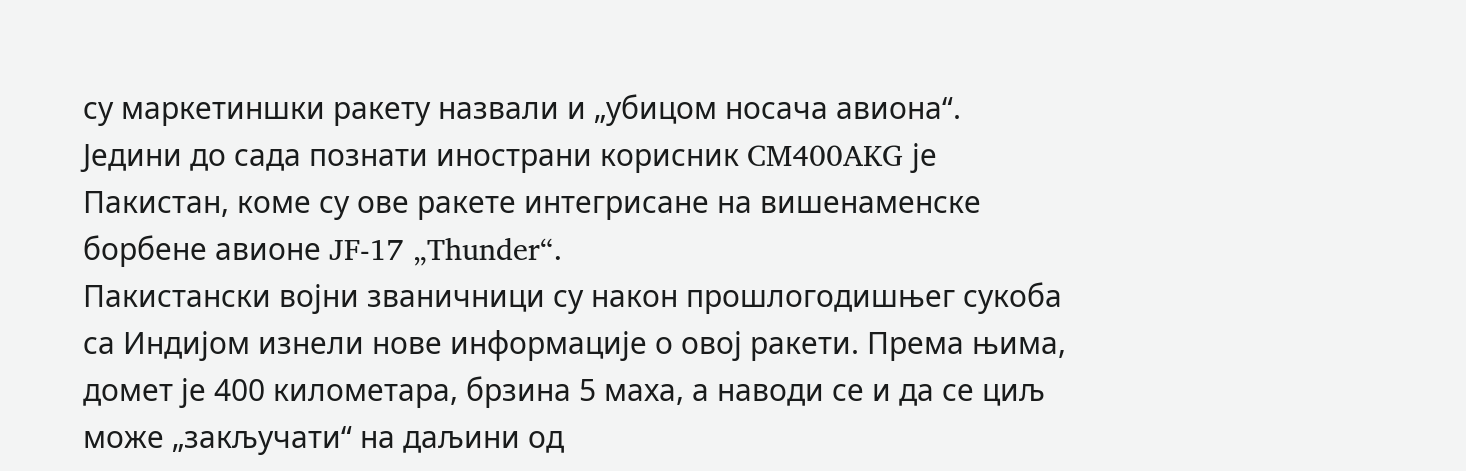су маркетиншки ракету назвали и „убицом носача авиона“.
Једини до сада познати инострани корисник CM400AKG је Пакистан, коме су ове ракете интегрисане на вишенаменске борбене авионе JF-17 „Thunder“.
Пакистански војни званичници су након прошлогодишњег сукоба са Индијом изнели нове информације о овој ракети. Према њима, домет је 400 километара, брзина 5 маха, а наводи се и да се циљ може „закључати“ на даљини од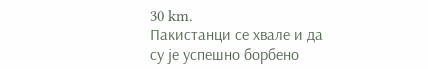30 km.
Пакистанци се хвале и да су је успешно борбено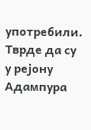употребили. Тврде да су у рејону Адампура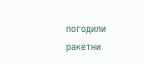погодили ракетни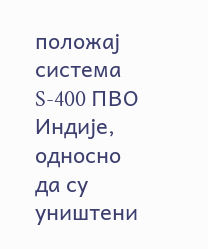положај система S-400 ПВО Индије, односно да су уништени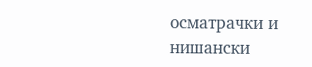осматрачки и нишански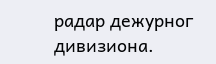радар дежурног дивизиона.